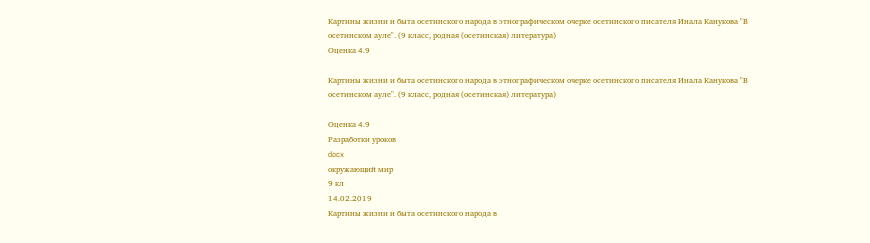Картины жизни и быта осетинского народа в этнографическом очерке осетинского писателя Инала Канукова "В осетинском ауле". (9 класс, родная (осетинская) литература)
Оценка 4.9

Картины жизни и быта осетинского народа в этнографическом очерке осетинского писателя Инала Канукова "В осетинском ауле". (9 класс, родная (осетинская) литература)

Оценка 4.9
Разработки уроков
docx
окружающий мир
9 кл
14.02.2019
Картины жизни и быта осетинского народа в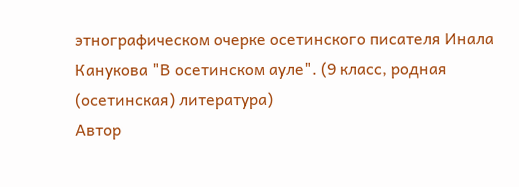этнографическом очерке осетинского писателя Инала Канукова "В осетинском ауле". (9 класс, родная (осетинская) литература)
Автор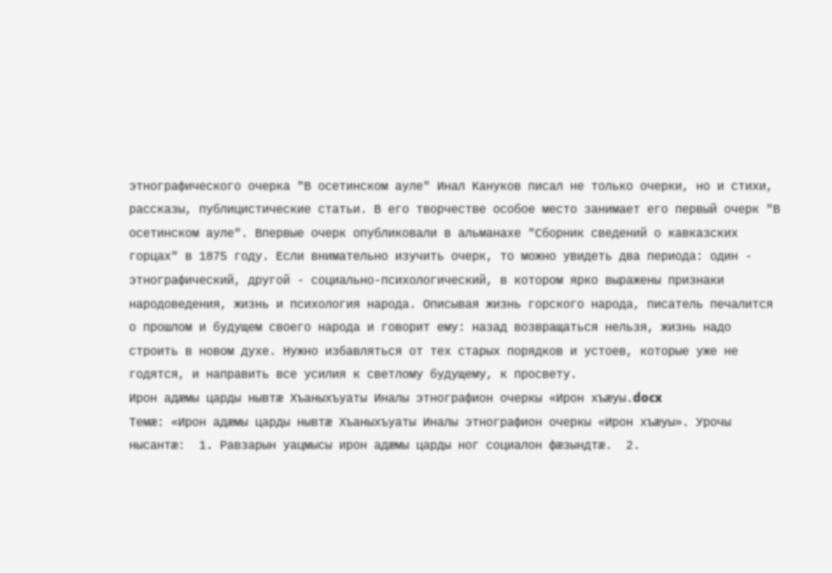этнографического очерка "В осетинском ауле" Инал Кануков писал не только очерки, но и стихи, рассказы, публицистические статьи. В его творчестве особое место занимает его первый очерк "В осетинском ауле". Впервые очерк опубликовали в альманахе "Сборник сведений о кавказских горцах" в 1875 году. Если внимательно изучить очерк, то можно увидеть два периода: один - этнографический, другой - социально-психологический, в котором ярко выражены признаки народоведения, жизнь и психология народа. Описывая жизнь горского народа, писатель печалится о прошлом и будущем своего народа и говорит ему: назад возвращаться нельзя, жизнь надо строить в новом духе. Нужно избавляться от тех старых порядков и устоев, которые уже не годятся, и направить все усилия к светлому будущему, к просвету.
Ирон адæмы царды нывтæ Хъаныхъуаты Иналы этнографион очеркы «Ирон хъæуы.docx
Темæ: «Ирон адæмы царды нывтæ Хъаныхъуаты Иналы этнографион очеркы «Ирон хъæуы». Урочы нысантæ:  1. Равзарын уацмысы ирон адæмы царды ног социалон фæзындтæ.  2.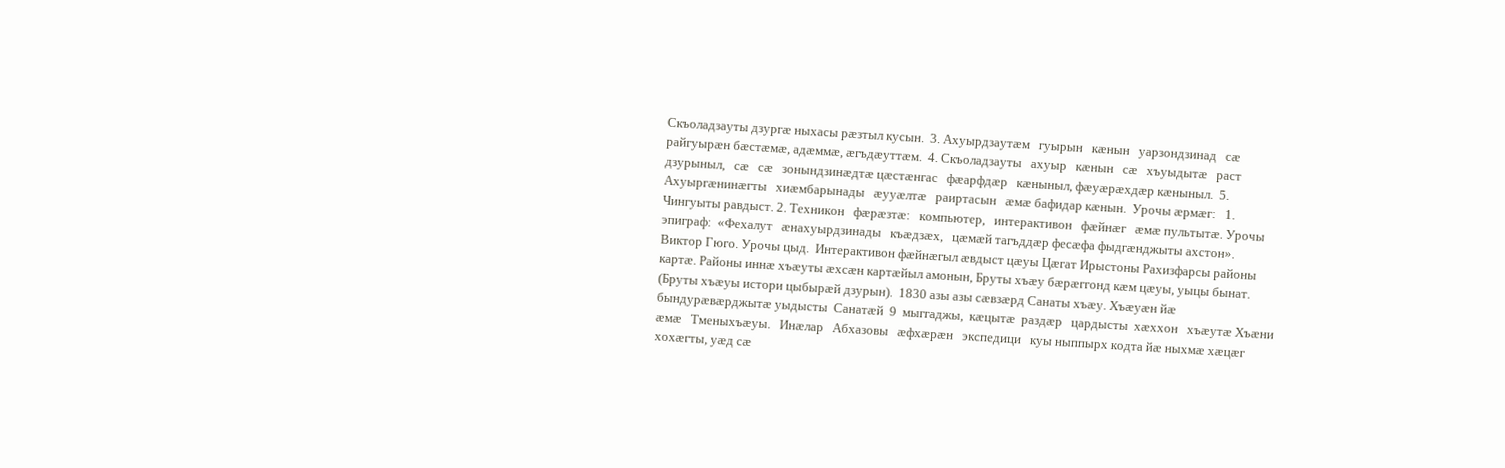Скъоладзауты дзургæ ныхасы рæзтыл кусын.  3. Ахуырдзаутæм   гуырын   кæнын   уарзондзинад   сæ   райгуырæн бæстæмæ, адæммæ, æгъдæуттæм.  4. Скъоладзауты   ахуыр   кæнын   сæ   хъуыдытæ   раст   дзурыныл,   сæ   сæ   зонындзинæдтæ цæстæнгас   фæарфдæр   кæныныл, фæуæрæхдæр кæныныл.  5. Ахуыргæнинæгты   хиæмбарынады   æууæлтæ   раиртасын   æмæ бафидар кæнын.  Урочы æрмæг:   1. Чингуыты равдыст. 2. Техникон   фæрæзтæ:   компьютер,   интерактивон   фæйнæг   æмæ пультытæ. Урочы   эпиграф:  «Фехалут   æнахуырдзинады   къæдзæх,   цæмæй тагъддæр фесæфа фыдгæнджыты ахстон».     Виктор Гюго. Урочы цыд.  Интерактивон фæйнæгыл æвдыст цæуы Цæгат Ирыстоны Рахизфарсы районы картæ. Районы иннæ хъæуты æхсæн картæйыл амонын, Бруты хъæу бæрæггонд кæм цæуы, уыцы бынат. (Бруты хъæуы истори цыбырæй дзурын).  1830 азы азы сæвзæрд Санаты хъæу. Хъæуæн йæ бындурæвæрджытæ уыдысты  Санатæй  9  мыггаджы,  кæцытæ  раздæр   цардысты  хæххон   хъæутæ Хъæни   æмæ   Тменыхъæуы.   Инæлар   Абхазовы   æфхæрæн   экспедици   куы ныппырх кодта йæ ныхмæ хæцæг хохæгты, уæд сæ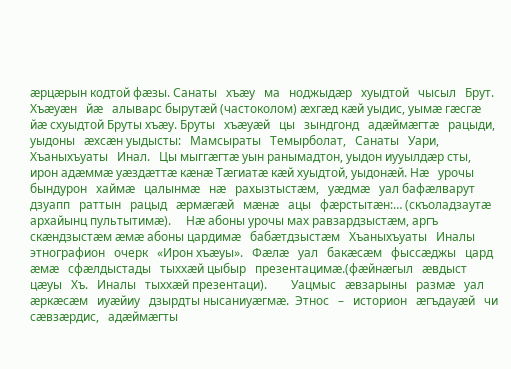æрцæрын кодтой фæзы. Санаты   хъæу   ма   ноджыдæр   хуыдтой   чысыл   Брут.   Хъæуæн   йæ   алыварс бырутæй (частоколом) æхгæд кæй уыдис, уымæ гæсгæ йæ схуыдтой Бруты хъæу. Бруты   хъæуæй   цы   зындгонд   адæймæгтæ   рацыди,   уыдоны   æхсæн уыдысты:   Мамсыраты   Темырболат,   Санаты   Уари,   Хъаныхъуаты   Инал.   Цы мыггæгтæ уын ранымадтон, уыдон иууылдæр сты, ирон адæммæ уæздæттæ кæнæ Тæгиатæ кæй хуыдтой, уыдонæй. Нæ   урочы   бындурон   хаймæ   цалынмæ   нæ   рахызтыстæм,   уæдмæ   уал бафæлварут   дзуапп   раттын   рацыд   æрмæгæй   мæнæ   ацы   фæрстытæн:… (скъоладзаутæ архайынц пультытимæ).     Нæ абоны урочы мах равзардзыстæм, аргъ скæндзыстæм æмæ абоны цардимæ   бабæтдзыстæм   Хъаныхъуаты   Иналы   этнографион   очерк   «Ирон хъæуы».   Фæлæ   уал   бакæсæм   фыссæджы   цард   æмæ   сфæлдыстады   тыххæй цыбыр   презентацимæ.(фæйнæгыл   æвдыст   цæуы   Хъ.   Иналы   тыххæй презентаци).        Уацмыс   æвзарыны   размæ   уал   æркæсæм   иуæйиу   дзырдты нысаниуæгмæ.  Этнос   –   историон   æгъдауæй   чи   сæвзæрдис,   адæймæгты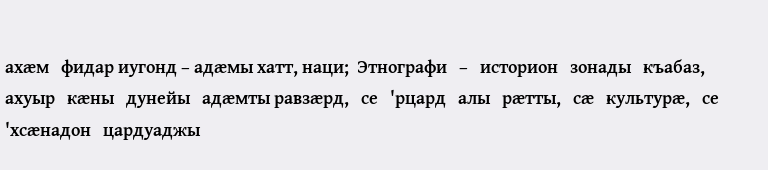ахæм   фидар иугонд – адæмы хатт, наци;  Этнографи   –   историон   зонады   къабаз,   ахуыр   кæны   дунейы   адæмты равзæрд,   се   'рцард   алы   рæтты,   сæ   культурæ,   се   'хсæнадон   цардуаджы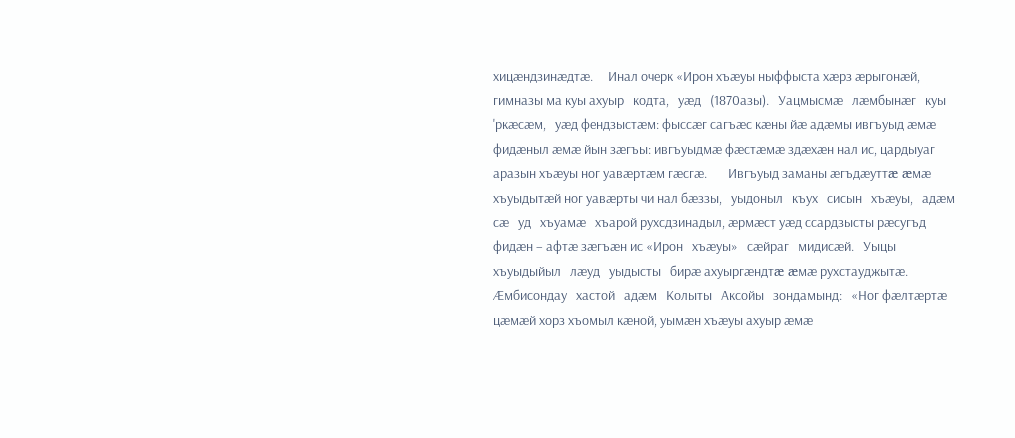хицæндзинæдтæ.     Инал очерк «Ирон хъæуы ныффыста хæрз æрыгонæй, гимназы ма куы ахуыр   кодта,   уæд   (1870азы).   Уацмысмæ   лæмбынæг   куы   'ркæсæм,   уæд фендзыстæм: фыссæг сагъæс кæны йæ адæмы ивгъуыд æмæ фидæныл æмæ йын зæгъы: ивгъуыдмæ фæстæмæ здæхæн нал ис, цардыуаг аразын хъæуы ног уавæртæм гæсгæ.       Ивгъуыд заманы æгъдæуттæ æмæ хъуыдытæй ног уавæрты чи нал бæззы,   уыдоныл   къух   сисын   хъæуы,   адæм   сæ   уд   хъуамæ   хъарой рухсдзинадыл, æрмæст уæд ссардзысты рæсугъд фидæн – афтæ зæгъæн ис «Ирон   хъæуы»   сæйраг   мидисæй.   Уыцы   хъуыдыйыл   лæуд   уыдысты   бирæ ахуыргæндтæ æмæ рухстауджытæ.        Æмбисондау   хастой   адæм   Колыты   Аксойы   зондамынд:   «Ног фæлтæртæ цæмæй хорз хъомыл кæной, уымæн хъæуы ахуыр æмæ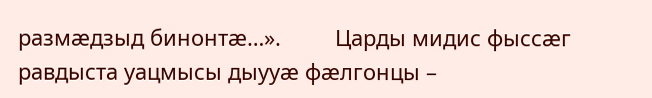размæдзыд бинонтæ…».         Царды мидис фыссæг равдыста уацмысы дыууæ фæлгонцы –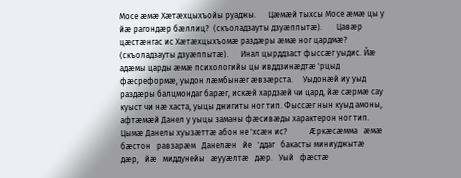Мосе æмæ Хæтæхцыхъойы руаджы.      Цæмæй тыхсы Мосе æмæ цы у йæ рагондæр бæллиц?  (скъоладзауты дзуæппытæ).       Цавæр цæстæнгас ис Хæтæхцыхъомæ раздæры æмæ ног цардмæ? (скъоладзауты дзуæппытæ).      Инал цырддзаст фыссæг уыдис. Йæ адæмы царды æмæ психологийы цы ивддзинæдтæ 'рцыд фæсреформæ, уыдон лæмбынæг æвзæрста.     Уыдонæй иу уыд раздæры балцмондаг барæг, искæй хардзæй чи цард, йæ сæрмæ сау куыст чи нæ хаста, уыцы джигиты ног тип. Фыссæг нын куыд амоны, афтæмæй Данел у уыцы заманы фæсивæды характерон ног тип.      Цымæ Данелы хуызæттæ абон не 'хсæн ис?           Æркæсæмма   æмæ   бæстон   равзарæм   Данелæн   йе   'ддаг   бакасты миниуджытæ   дæр,   йæ   миддунейы   æууæлтæ   дæр.   Уый   фæстæ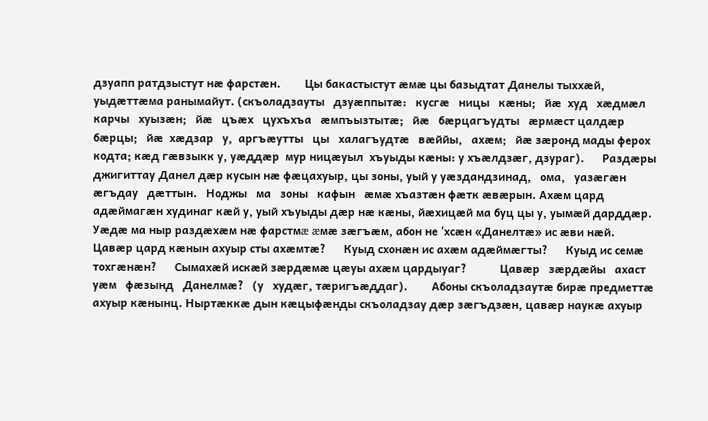дзуапп ратдзыстут нæ фарстæн.        Цы бакастыстут æмæ цы базыдтат Данелы тыххæй, уыдæттæма ранымайут. (скъоладзауты   дзуæппытæ:   кусгæ   ницы   кæны;   йæ  худ   хæдмæл карчы   хуызæн;   йæ   цъæх   цухъхъа   æмпъызтытæ;   йæ   бæрцагъудты   æрмæст цалдæр   бæрцы;   йæ  хæдзар   у,  аргъæутты   цы   халагъудтæ   вæййы,   ахæм;   йæ зæронд мады ферох  кодта; кæд гæвзыкк у, уæддæр  мур ницæуыл  хъуыды кæны: у хъæлдзæг, дзураг).      Раздæры джигиттау Данел дæр кусын нæ фæцахуыр, цы зоны, уый у уæздандзинад,   ома,   уазæгæн   æгъдау   дæттын.   Ноджы   ма   зоны   кафын   æмæ хъазтæн фæтк æвæрын. Ахæм цард адæймагæн худинаг кæй у, уый хъуыды дæр нæ кæны, йæхицæй ма буц цы у, уымæй дарддæр.        Уæдæ ма ныр раздæхæм нæ фарстмæ æмæ зæгъæм, абон не 'хсæн «Данелтæ» ис æви нæй.      Цавæр цард кæнын ахуыр сты ахæмтæ?      Куыд схонæн ис ахæм адæймæгты?      Куыд ис семæ тохгæнæн?      Сымахæй искæй зæрдæмæ цæуы ахæм цардыуаг?           Цавæр   зæрдæйы   ахаст   уæм   фæзынд   Данелмæ?   (у   худæг, тæригъæддаг).        Абоны скъоладзаутæ бирæ предметтæ ахуыр кæнынц. Ныртæккæ дын кæцыфæнды скъоладзау дæр зæгъдзæн, цавæр наукæ ахуыр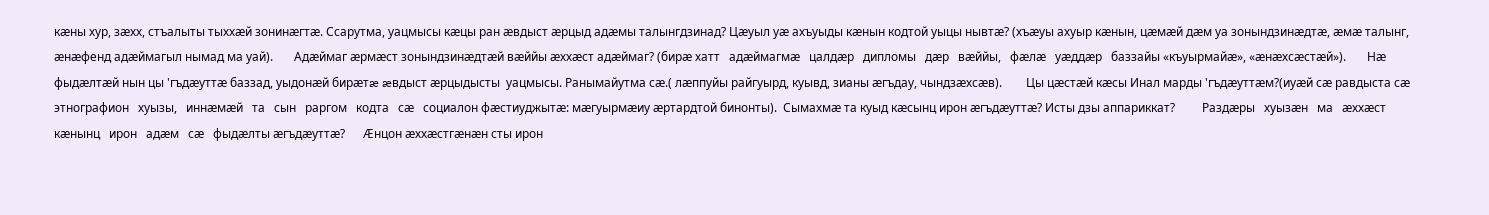кæны хур, зæхх, стъалыты тыххæй зонинæгтæ. Ссарутма, уацмысы кæцы ран æвдыст æрцыд адæмы талынгдзинад? Цæуыл уæ ахъуыды кæнын кодтой уыцы нывтæ? (хъæуы ахуыр кæнын, цæмæй дæм уа зонындзинæдтæ, æмæ талынг, æнæфенд адæймагыл нымад ма уай).       Адæймаг æрмæст зонындзинæдтæй вæййы æххæст адæймаг? (бирæ хатт   адæймагмæ   цалдæр   дипломы   дæр   вæййы,   фæлæ   уæддæр   баззайы «къуырмайæ», «æнæхсæстæй»).       Нæ фыдæлтæй нын цы 'гъдæуттæ баззад, уыдонæй бирæтæ æвдыст æрцыдысты  уацмысы. Ранымайутма сæ.( лæппуйы райгуырд, куывд, зианы æгъдау, чындзæхсæв).        Цы цæстæй кæсы Инал марды 'гъдæуттæм?(иуæй сæ равдыста сæ этнографион   хуызы,   иннæмæй   та   сын   раргом   кодта   сæ   социалон фæстиуджытæ: мæгуырмæиу æртардтой бинонты).  Сымахмæ та куыд кæсынц ирон æгъдæуттæ? Исты дзы аппариккат?         Раздæры   хуызæн   ма   æххæст   кæнынц   ирон   адæм   сæ   фыдæлты æгъдæуттæ?      Æнцон æххæстгæнæн сты ирон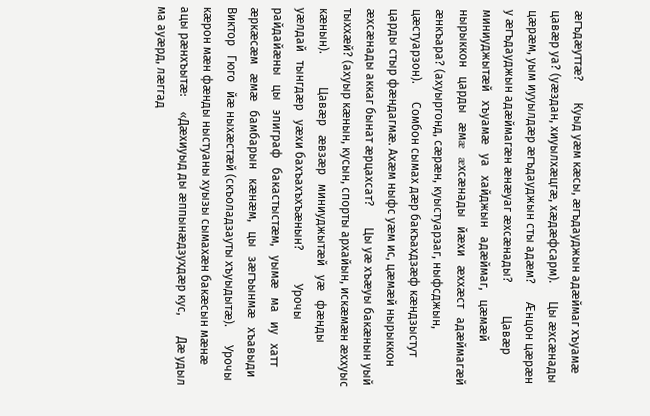æгъдæуттæ?       Куыд уæм кæсы, æгъдауджын адæймаг хъуамæ цавæр уа? (уæздан, хиуылхæцгæ, хæдæфсарм).      Цы æхсæнады цæрæм, уым иууылдæр æгъдауджын сты адæм?      Æнцон цæрæн у æгъдауджын адæймагæн æнæуаг æхсæнады?           Цавæр   миниуджытæй   хъуамæ   уа   хайджын   адæймаг,   цæмæй нырыккон   царды   æмæ   æхсæнады   йæхи   æххæст   адæймагæй   æнкъара? (ахуыргонд, сæрæн, куыстуарзаг, ныфсджын, цæстуарзон).      Сомбон сымах дæр бакъахдзæф кæндзыстут царды стыр фæндагмæ. Ахæм ныфс уæм ис, цæмæй нырыккон æхсæнады аккаг бынат æрцахсат?       Цы уæ хъæуы бакæнын уый тыххæй? (ахуыр кæнын, кусын, спорты архайын, искæмæн æххуыс кæнын).           Цавæр   æвзæр   миниуджытæй   уæ   фæнды   уæлдай   тынгдæр   уæхи бахъахъхъæнын?           Урочы   райдайæны   цы   эпиграф   бакастыстæм,   уымæ   ма   иу   хатт æркæсæм   æмæ   бамбарын   кæнæм,   цы   зæгъынмæ   хъавыди   Виктор   Гюго   йæ ныхæстæй (скъоладзауты хъуыдытæ).      Урочы кæрон мæн фæнды ныстуаны хуызы сымахæн бакæсын мæнæ ацы рæнхъытæ:     «Дæхиуыд ды æппынæдзухдæр кус,       Дæ удыл ма ауæрд, лæггад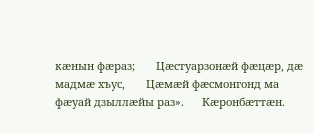кæнын фæраз;       Цæстуарзонæй фæцæр, дæ мадмæ хъус,       Цæмæй фæсмонгонд ма фæуай дзыллæйы раз».      Кæронбæттæн.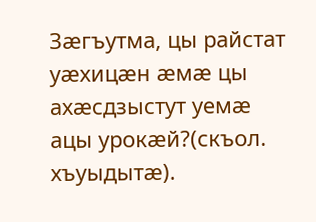Зæгъутма, цы райстат уæхицæн æмæ цы ахæсдзыстут уемæ ацы урокæй?(скъол. хъуыдытæ).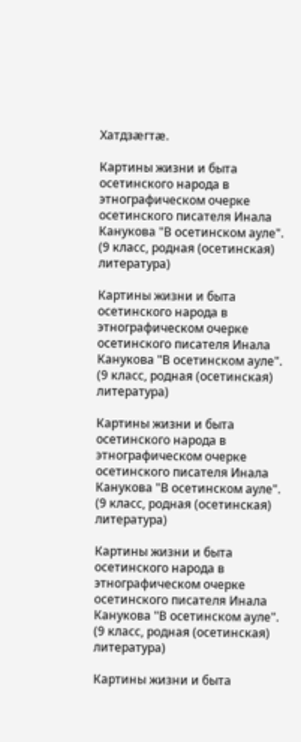Хатдзæгтæ.

Картины жизни и быта осетинского народа в этнографическом очерке осетинского писателя Инала Канукова "В осетинском ауле". (9 класс, родная (осетинская) литература)

Картины жизни и быта осетинского народа в этнографическом очерке осетинского писателя Инала Канукова "В осетинском ауле". (9 класс, родная (осетинская) литература)

Картины жизни и быта осетинского народа в этнографическом очерке осетинского писателя Инала Канукова "В осетинском ауле". (9 класс, родная (осетинская) литература)

Картины жизни и быта осетинского народа в этнографическом очерке осетинского писателя Инала Канукова "В осетинском ауле". (9 класс, родная (осетинская) литература)

Картины жизни и быта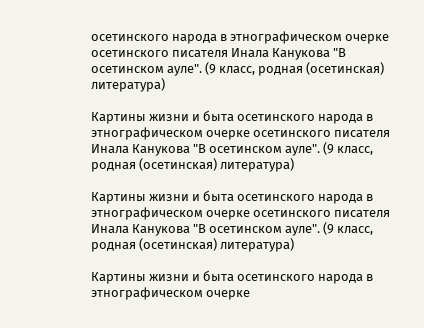осетинского народа в этнографическом очерке осетинского писателя Инала Канукова "В осетинском ауле". (9 класс, родная (осетинская) литература)

Картины жизни и быта осетинского народа в этнографическом очерке осетинского писателя Инала Канукова "В осетинском ауле". (9 класс, родная (осетинская) литература)

Картины жизни и быта осетинского народа в этнографическом очерке осетинского писателя Инала Канукова "В осетинском ауле". (9 класс, родная (осетинская) литература)

Картины жизни и быта осетинского народа в этнографическом очерке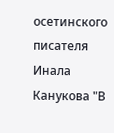осетинского писателя Инала Канукова "В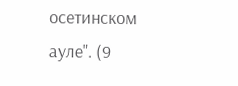осетинском ауле". (9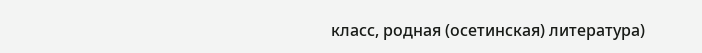класс, родная (осетинская) литература)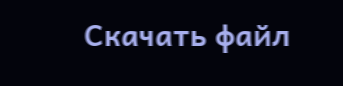Скачать файл